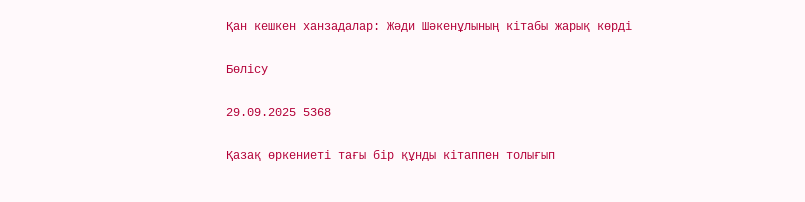Қан кешкен ханзадалар: Жәди Шәкенұлының кітабы жарық көрді

Бөлісу

29.09.2025 5368

Қазақ өркениеті тағы бір құнды кітаппен толығып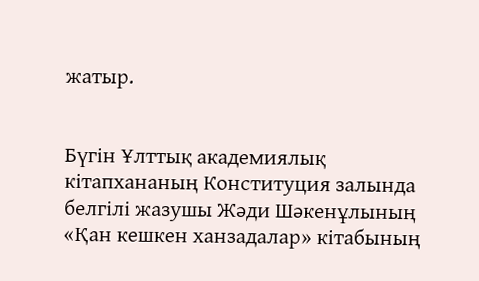жатыр.


Бүгін Ұлттық академиялық кітапхананың Конституция залында белгілі жазушы Жәди Шәкенұлының «Қан кешкен ханзадалар» кітабының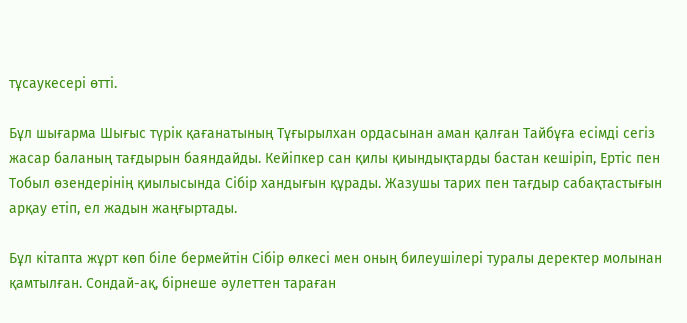тұсаукесері өтті.

Бұл шығарма Шығыс түрік қағанатының Тұғырылхан ордасынан аман қалған Тайбұға есімді сегіз жасар баланың тағдырын баяндайды. Кейіпкер сан қилы қиындықтарды бастан кешіріп, Ертіс пен Тобыл өзендерінің қиылысында Сібір хандығын құрады. Жазушы тарих пен тағдыр сабақтастығын арқау етіп, ел жадын жаңғыртады.

Бұл кітапта жұрт көп біле бермейтін Сібір өлкесі мен оның билеушілері туралы деректер молынан қамтылған. Сондай-ақ, бірнеше әулеттен тараған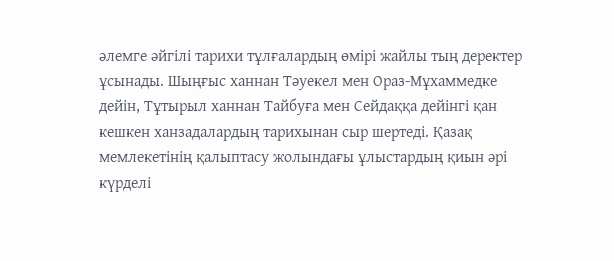әлемге әйгілі тарихи тұлғалардың өмірі жайлы тың деректер ұсынады. Шыңғыс ханнан Тәуекел мен Ораз-Мұхаммедке дейін, Тұтырыл ханнан Тайбуға мен Сейдаққа дейінгі қан кешкен ханзадалардың тарихынан сыр шертеді. Қазақ мемлекетінің қалыптасу жолындағы ұлыстардың қиын әрі күрделі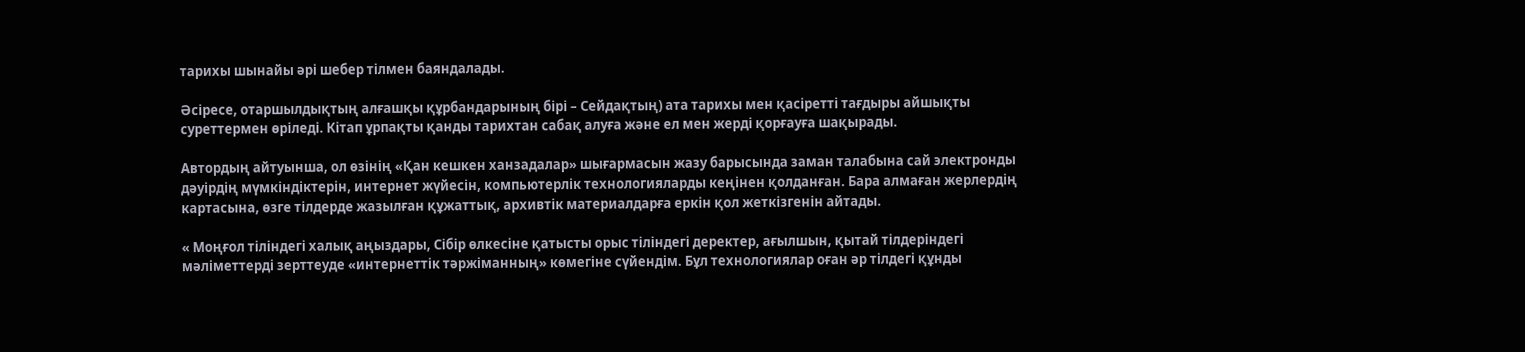тарихы шынайы әрі шебер тілмен баяндалады.

Әсіресе, отаршылдықтың алғашқы құрбандарының бірі – Сейдақтың) ата тарихы мен қасіретті тағдыры айшықты суреттермен өріледі. Кітап ұрпақты қанды тарихтан сабақ алуға және ел мен жерді қорғауға шақырады.

Автордың айтуынша, ол өзінің «Қан кешкен ханзадалар» шығармасын жазу барысында заман талабына сай электронды дәуірдің мүмкіндіктерін, интернет жүйесін, компьютерлік технологияларды кеңінен қолданған. Бара алмаған жерлердің картасына, өзге тілдерде жазылған құжаттық, архивтік материалдарға еркін қол жеткізгенін айтады.

« Моңғол тіліндегі халық аңыздары, Сібір өлкесіне қатысты орыс тіліндегі деректер, ағылшын, қытай тілдеріндегі мәліметтерді зерттеуде «интернеттік тәржіманның» көмегіне сүйендім. Бұл технологиялар оған әр тілдегі құнды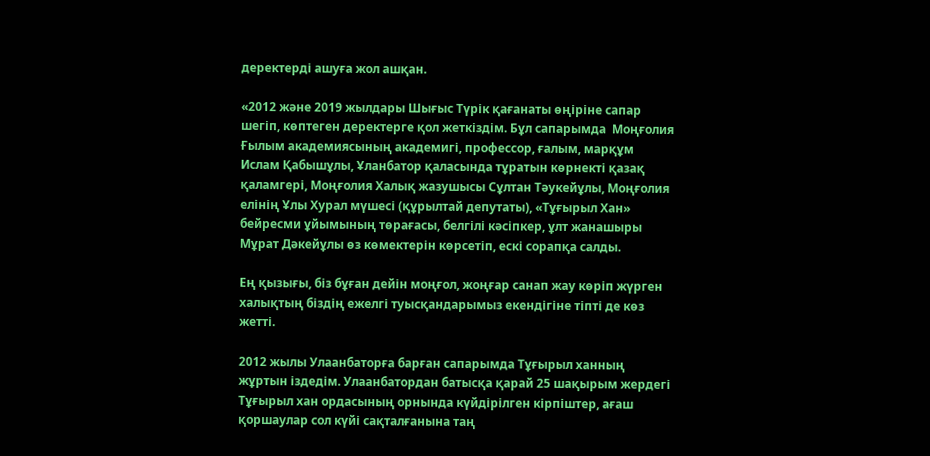деректерді ашуға жол ашқан.

«2012 және 2019 жылдары Шығыс Түрік қағанаты өңіріне сапар шегіп, көптеген деректерге қол жеткіздім. Бұл сапарымда  Моңғолия Ғылым академиясының академигі, профессор, ғалым, марқұм Ислам Қабышұлы, Ұланбатор қаласында тұратын көрнекті қазақ қаламгері, Моңғолия Халық жазушысы Сұлтан Тәукейұлы, Моңғолия елінің Ұлы Хурал мүшесі (құрылтай депутаты), «Тұғырыл Хан» бейресми ұйымының төрағасы, белгілі кәсіпкер, ұлт жанашыры Мұрат Дәкейұлы өз көмектерін көрсетіп, ескі сорапқа салды.

Ең қызығы, біз бұған дейін моңғол, жоңғар санап жау көріп жүрген халықтың біздің ежелгі туысқандарымыз екендігіне тіпті де көз жетті.

2012 жылы Улаанбаторға барған сапарымда Тұғырыл ханның жұртын іздедім. Улаанбатордан батысқа қарай 25 шақырым жердегі Тұғырыл хан ордасының орнында күйдірілген кірпіштер, ағаш қоршаулар сол күйі сақталғанына таң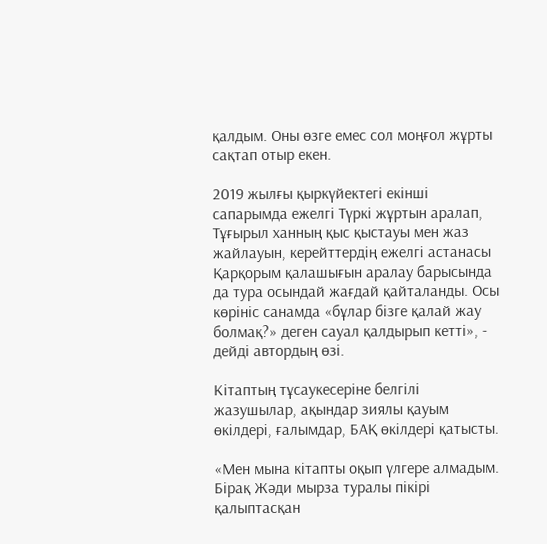қалдым. Оны өзге емес сол моңғол жұрты сақтап отыр екен.

2019 жылғы қыркүйектегі екінші сапарымда ежелгі Түркі жұртын аралап, Тұғырыл ханның қыс қыстауы мен жаз жайлауын, керейттердің ежелгі астанасы Қарқорым қалашығын аралау барысында да тура осындай жағдай қайталанды. Осы көрініс санамда «бұлар бізге қалай жау болмақ?» деген сауал қалдырып кетті», - дейді автордың өзі.

Кітаптың тұсаукесеріне белгілі жазушылар, ақындар зиялы қауым өкілдері, ғалымдар, БАҚ өкілдері қатысты.

«Мен мына кітапты оқып үлгере алмадым. Бірақ Жәди мырза туралы пікірі қалыптасқан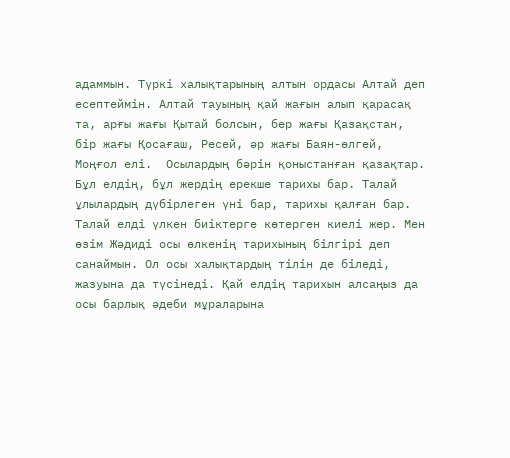адаммын. Түркі халықтарының алтын ордасы Алтай деп есептеймін. Алтай тауының қай жағын алып қарасақ та, арғы жағы Қытай болсын, бер жағы Қазақстан, бір жағы Қосағаш, Ресей, әр жағы Баян-өлгей, Моңғол елі.  Осылардың бәрін қоныстанған қазақтар. Бұл елдің, бұл жердің ерекше тарихы бар. Талай ұлылардың дүбірлеген үні бар, тарихы қалған бар. Талай елді үлкен биіктерге көтерген киелі жер. Мен өзім Жәдиді осы өлкенің тарихының білгірі деп санаймын. Ол осы халықтардың тілін де біледі, жазуына да түсінеді. Қай елдің тарихын алсаңыз да осы барлық әдеби мұраларына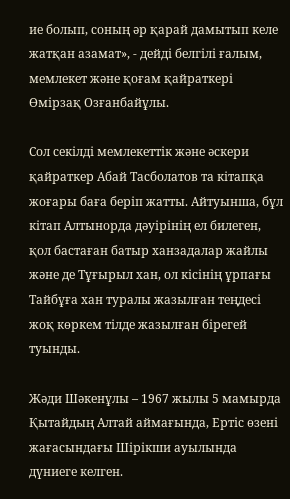ие болып, соның әр қарай дамытып келе жатқан азамат», - дейді белгілі ғалым, мемлекет және қоғам қайраткері Өмірзақ Озғанбайұлы.

Сол секілді мемлекеттік және әскери қайраткер Абай Тасболатов та кітапқа жоғары баға беріп жатты. Айтуынша, бұл кітап Алтынорда дәуірінің ел билеген, қол бастаған батыр ханзадалар жайлы және де Тұғырыл хан, ол кісінің ұрпағы Тайбұға хан туралы жазылған теңдесі жоқ көркем тілде жазылған бірегей туынды.

Жәди Шәкенұлы – 1967 жылы 5 мамырда Қытайдың Алтай аймағында, Ертіс өзені жағасындағы Шірікши ауылында дүниеге келген.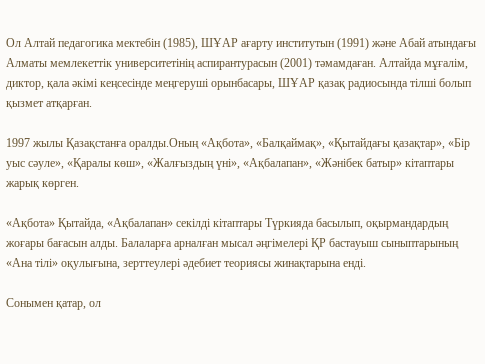Ол Алтай педагогика мектебін (1985), ШҰАР ағарту институтын (1991) және Абай атындағы Алматы мемлекеттік университетінің аспирантурасын (2001) тәмамдаған. Алтайда мұғалім, диктор, қала әкімі кеңсесінде меңгеруші орынбасары, ШҰАР қазақ радиосында тілші болып қызмет атқарған.

1997 жылы Қазақстанға оралды.Оның «Ақбота», «Балқаймақ», «Қытайдағы қазақтар», «Бір уыс сәуле», «Қаралы көш», «Жалғыздың үні», «Ақбалапан», «Жәнібек батыр» кітаптары жарық көрген.

«Ақбота» Қытайда, «Ақбалапан» секілді кітаптары Түркияда басылып, оқырмандардың жоғары бағасын алды. Балаларға арналған мысал әңгімелері ҚР бастауыш сыныптарының «Ана тілі» оқулығына, зерттеулері әдебиет теориясы жинақтарына енді.

Сонымен қатар, ол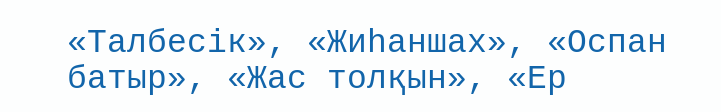«Талбесік», «Жиһаншах», «Оспан батыр», «Жас толқын», «Ер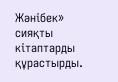Жәнібек» сияқты кітаптарды құрастырды.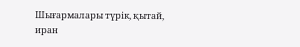Шығармалары түрік, қытай, иран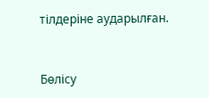тілдеріне аударылған.



Бөлісу